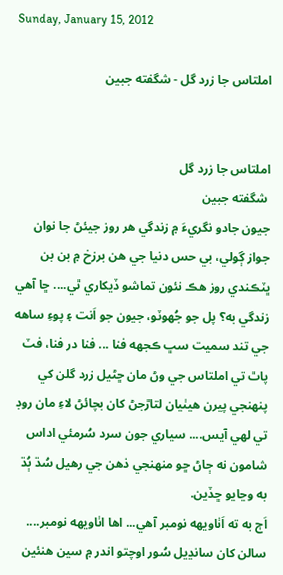Sunday, January 15, 2012

املتاس جا زرد گل - شگفته جبين


املتاس جا زرد گل
 شگفته جبين
جيون جادو نگريءَ ۾ زندگي هر روز جيئڻ جا نوان جواز ڳولي، بي حس دنيا جي هن برزخ ۾ بن بن ڀٽڪندي روز هڪ نئون تماشو ڏيکاري ٿي.... ڇا آهي زندگي به؟ پل جو جُهوٽو، جيون جو اَنت ۽ پوءِ ساهه جي تند سميت سڀ ڪجهه فنا ... فنا در فنا، فٽ پاٿ تي املتاس جي وڻ مان ڇڻيل زرد گلن کي پنهنجي پيرن هيٺيان لتاڙجڻ کان بچائڻ لاءِ مان روڊ تي لهي آيس.... سياري جون سرد سُرمئي اداس شامون نه ڄاڻ ڇو منهنجي ذهن جي رهيل سُڌ ٻُڌ به وڃايو ڇڏين.
اَڄ به ته اَٺاويهه نومبر آهي... اها اٺاويهه نومبر.... سالن کان سانڍيل سُور اوچتو اندر ۾ سين هنئين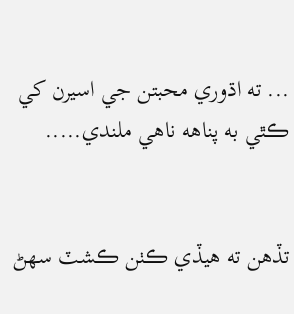... ته اڌوري محبتن جي اسيرن کي ڪٿي به پناهه ناهي ملندي.....


تڏهن ته هيڏي ڪٺن ڪشٽ سهڻ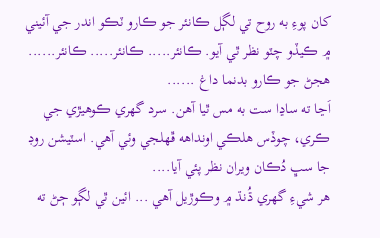کان پوءِ به روح تي لڳل ڪانئر جو ڪارو ٽڪو اندر جي آئيني ۾ ڪيڏو چٽو نظر ٿي آيو. ڪانئر..... ڪانئر..... ڪانئر...... هجڻ جو ڪارو بدنما داغ ......
اَڃا ته ساڍا ست به مس ٿيا آهن. سرد گهري ڪوهيڙي جي ڪري، چوڏس هلڪي اونداهه ڦهلجي وئي آهي. اسٽيشن روڊ جا سڀ دُڪان ويران نظر پئي آيا....
هر شيءِ گهري ڌُنڌ ۾ وڪوڙيل آهي ... ائين ٿي لڳو ڄڻ ته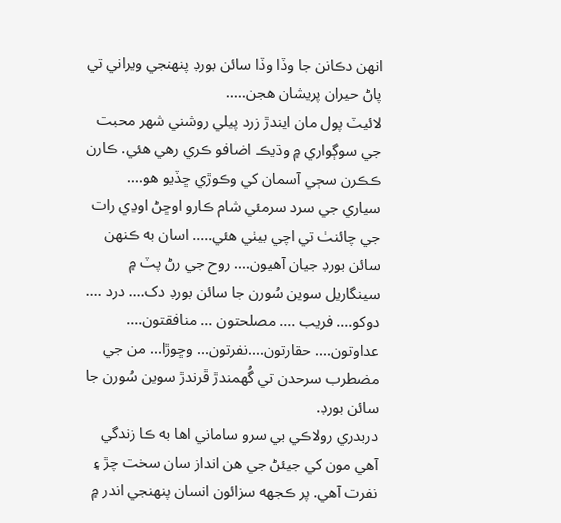انهن دڪانن جا وڏا وڏا سائن بورڊ پنهنجي ويراني تي پاڻ حيران پريشان هجن.....
لائيٽ پول مان ايندڙ زرد پيلي روشني شهر محبت جي سوڳواري ۾ وڌيڪ اضافو ڪري رهي هئي. ڪارن ڪڪرن سڄي آسمان کي وڪوڙي ڇڏيو هو....
سياري جي سرد سرمئي شام ڪارو اوڇڻ اوڍي رات جي چائنٺ تي اچي بيٺي هئي..... اسان به ڪنهن سائن بورڊ جيان آهيون.... روح جي رڻ پٽ ۾ سينگاريل سوين سُورن جا سائن بورڊ دک.... درد .... دوکو.... فريب .... مصلحتون ... منافقتون.... عداوتون.... حقارتون....نفرتون... وڇوڙا... من جي مضطرب سرحدن تي گُهمندڙ ڦرندڙ سوين سُورن جا سائن بورڊ.
دربدري رولاڪي بي سرو ساماني اها به ڪا زندگي آهي مون کي جيئڻ جي هن انداز سان سخت چڙ ۽ نفرت آهي. پر ڪجهه سزائون انسان پنهنجي اندر ۾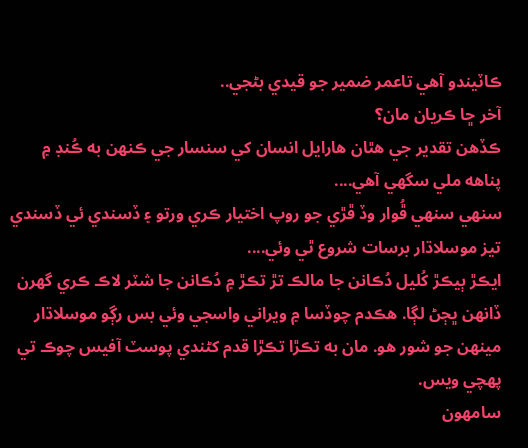ڪاٽيندو آهي تاعمر ضمير جو قيدي بڻجي..
آخر ڇا ڪريان مان؟
ڪڏهن تقدير جي هٿان هارايل انسان کي سنسار جي ڪنهن به ڪُنڊ ۾ پناهه ملي سگهي آهي....
سنهي سنهي ڦُوار وڏ ڦڙي جو روپ اختيار ڪري ورتو ۽ ڏسندي ئي ڏسندي تيز موسلاڌار برسات شروع ٿي وئي....
ايڪڙ ٻيڪڙ کُليل دُڪانن جا مالڪ تڙ تڪڙ ۾ دُڪانن جا شٽر لاڪ ڪري گهرن ڏانهن ڀڄڻ لڳا. هڪدم چوڏسا ۾ ويراني واسجي وئي بس رڳو موسلاڌار مينهن جو شور هو. مان به تڪڙا تڪڙا قدم کڻندي پوسٽ آفيس چوڪ تي پهچي ويس.
سامهون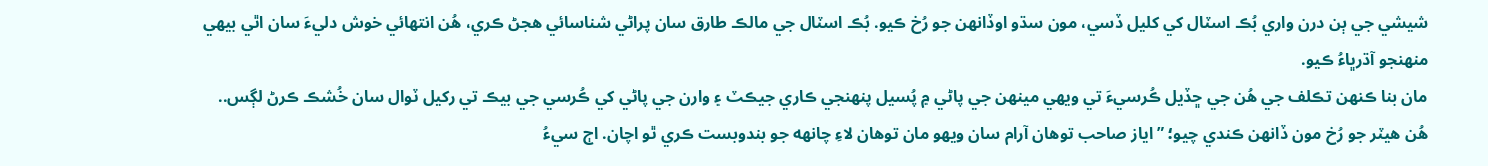شيشي جي ٻن درن واري بُڪ اسٽال کي کليل ڏسي، مون سڌو اوڏانهن جو رُخ ڪيو. بُڪ اسٽال جي مالڪ طارق سان پراڻي شناسائي هجڻ ڪري، هُن انتهائي خوش دليءَ سان اٿي بيهي منهنجو آڌرڀاءُ ڪيو.
مان بنا ڪنهن تڪلف جي هُن جي ڇڏيل ڪُرسيءَ تي ويهي مينهن جي پاڻي ۾ پُسيل پنهنجي ڪاري جيڪٽ ۽ وارن جي پاڻي کي ڪُرسي جي بيڪ تي رکيل ٽوال سان خُشڪ ڪرڻ لڳس..
هُن هيٽر جو رُخ مون ڏانهن ڪندي چيو؛ ”اياز صاحب توهان آرام سان ويهو مان توهان لاءِ چانهه جو بندوبست ڪري ٿو اچان. اڄ سيءُ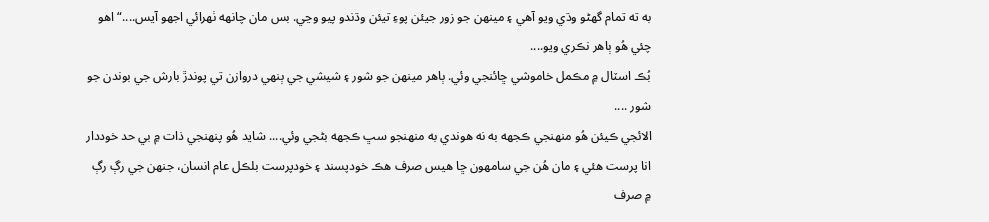به ته تمام گهڻو وڌي ويو آهي ۽ مينهن جو زور جيئن پوءِ تيئن وڌندو پيو وڃي. بس مان چانهه ٺهرائي اجهو آيس....“ اهو چئي هُو ٻاهر نڪري ويو....
بُڪ اسٽال ۾ مڪمل خاموشي ڇائنجي وئي. ٻاهر مينهن جو شور ۽ شيشي جي ٻنهي دروازن تي پوندڙ بارش جي بوندن جو شور ....
الائجي ڪيئن هُو منهنجي ڪجهه به نه هوندي به منهنجو سڀ ڪجهه بڻجي وئي.... شايد هُو پنهنجي ذات ۾ بي حد خوددار انا پرست هئي ۽ مان هُن جي سامهون ڇا هيس صرف هڪ خودپسند ۽ خودپرست بلڪل عام انسان، جنهن جي رڳ رڳ ۾ صرف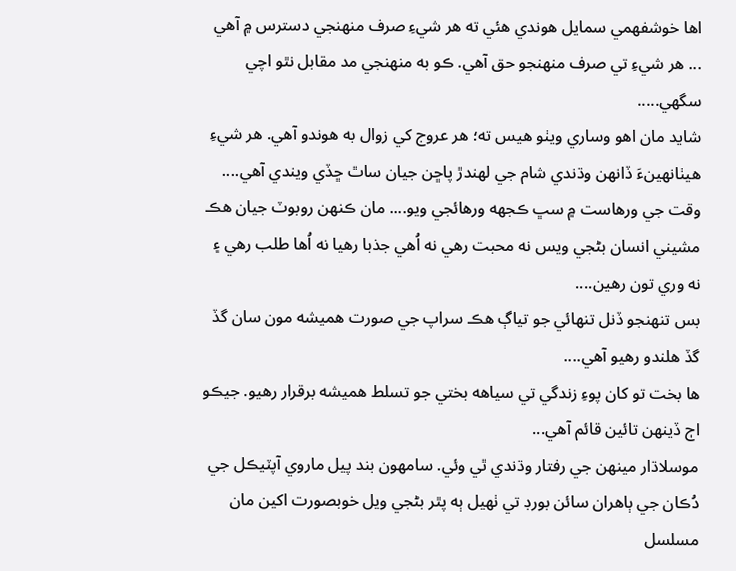اها خوشفهمي سمايل هوندي هئي ته هر شيءِ صرف منهنجي دسترس ۾ آهي ... هر شيءِ تي صرف منهنجو حق آهي. ڪو به منهنجي مد مقابل نٿو اچي سگهي.....
شايد مان اهو وساري ويٺو هيس ته؛ هر عروج کي زوال به هوندو آهي. هر شيءِ هيٺانهينءَ ڏانهن وڌندي شام جي لهندڙ پاڇن جيان ساٿ ڇڏي ويندي آهي....
وقت جي ورهاست ۾ سڀ ڪجهه ورهائجي ويو.... مان ڪنهن روبوٽ جيان هڪ مشيني انسان بڻجي ويس نه محبت رهي نه اُهي جذبا رهيا نه اُها طلب رهي ۽ نه وري تون رهين....
بس تنهنجو ڏنل تنهائي جو تياڳ هڪ سراپ جي صورت هميشه مون سان گڏ گڏ هلندو رهيو آهي....
ها بخت تو کان پوءِ زندگي تي سياهه بختي جو تسلط هميشه برقرار رهيو. جيڪو اڄ ڏينهن تائين قائم آهي...
موسلاڌار مينهن جي رفتار وڌندي ٿي وئي. سامهون بند پيل ماروي آپٽيڪل جي دُڪان جي ٻاهران سائن بورڊ تي ٺهيل ٻه پٿر بڻجي ويل خوبصورت اکين مان مسلسل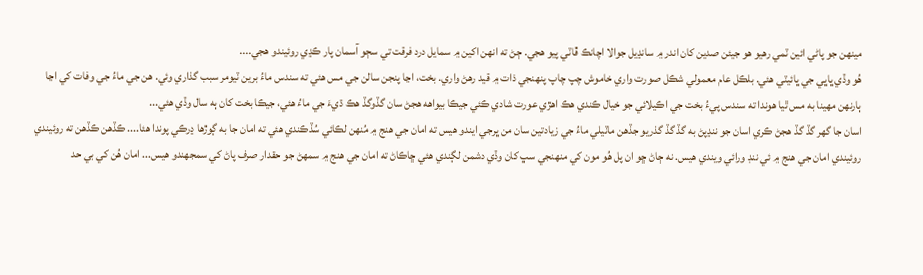مينهن جو پاڻي ائين ٽمي رهيو هو جيئن صدين کان اندر ۾ سانڍيل جوالا اچانڪ ڦاٽي پيو هجي. ڄڻ ته انهن اکين ۾ سمايل درد فرقت تي سڄو آسمان پار ڪڍي روئيندو هجي....
هُو وڏي ڀاڀي جي ڀائيٽي هئي. بلڪل عام معمولي شڪل صورت واري خاموش چپ چاپ پنهنجي ذات ۾ قيد رهڻ واري. بخت، اڃا پنجن سالن جي مس هئي ته سندس ماءُ برين ٽيومر سبب گذاري وئي. هن جي ماءُ جي وفات کي اڃا ٻارنهن مهينا به مس ٿيا هوندا ته سندس پيءُ بخت جي اڪيلائي جو خيال ڪندي هڪ اهڙي عورت شادي ڪئي جيڪا بيواهه هجڻ سان گڏوگڏ هڪ ڌيءَ جي ماءُ هئي، جيڪا بخت کان ٻه سال وڏي هئي...
اسان جا گهر گڏ گڏ هجڻ ڪري اسان جو ننڍپڻ به گڏ گڏ گذريو جڏهن ماٽيلي ماءُ جي زيادتين سان من ڀرجي ايندو هيس ته امان جي هنج ۾ مُنهن لڪائي سُڏڪندي هئي ته امان جا به ڳوڙها ڍرڪي پوندا هئا.... ڪڏهن ڪڏهن ته روئيندي روئيندي امان جي هنج ۾ ئي ننڊ ورائي ويندي هيس. نه ڄاڻ ڇو ان پل هُو مون کي منهنجي سڀ کان وڏي دشمن لڳندي هئي ڇاڪاڻ ته امان جي هنج ۾ سمهڻ جو حقدار صرف پاڻ کي سمجهندو هيس... امان هُن کي بي حد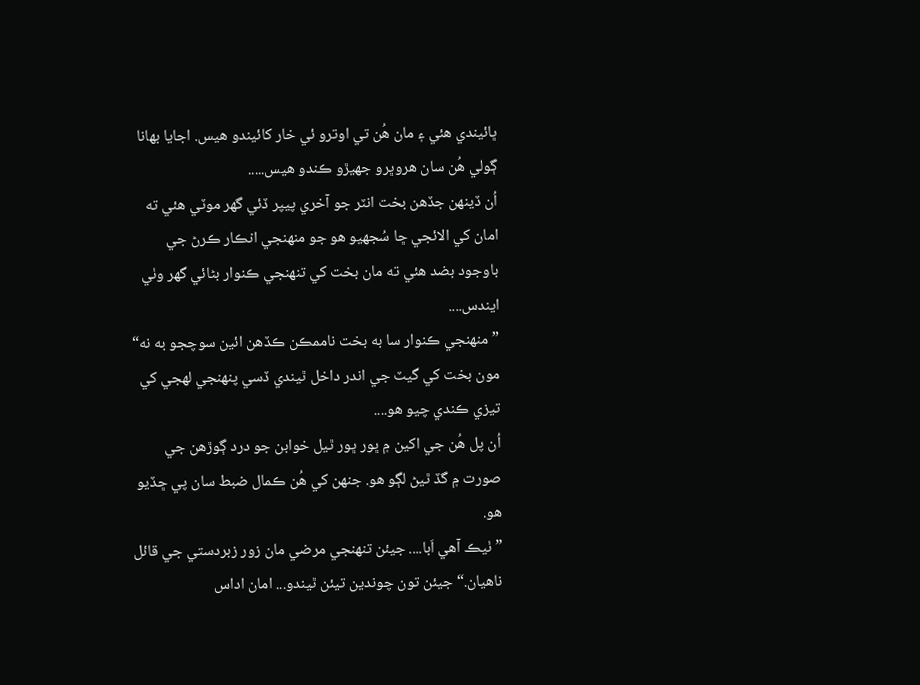ڀائيندي هئي ۽ مان هُن تي اوترو ئي خار کائيندو هيس. اجايا بهانا ڳولي هُن سان هروڀرو جهيڙو ڪندو هيس.....
اُن ڏينهن جڏهن بخت انٽر جو آخري پيپر ڏئي گهر موٽي هئي ته امان کي الائجي ڇا سُجهيو هو جو منهنجي انڪار ڪرڻ جي باوجود بضد هئي ته مان بخت کي تنهنجي ڪنوار بڻائي گهر وٺي ايندس....
”منهنجي ڪنوار سا به بخت ناممڪن ڪڏهن ائين سوچجو به نه“ مون بخت کي گيٽ جي اندر داخل ٿيندي ڏسي پنهنجي لهجي کي تيزي ڪندي چيو هو....
اُن پل هُن جي اکين ۾ ڀور ڀور ٿيل خوابن جو درد ڳوڙهن جي صورت ۾ گڏ ٿيڻ لڳو هو. جنهن کي هُن ڪمال ضبط سان پي ڇڏيو هو.
”ٺيڪ آهي اَبا.... جيئن تنهنجي مرضي مان زور زبردستي جي قائل ناهيان.“ جيئن تون چوندين تيئن ٿيندو... امان اداس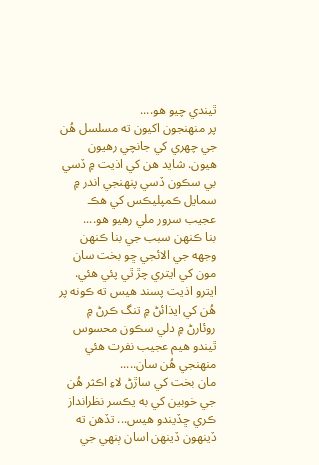ٿيندي چيو هو....
پر منهنجون اکيون ته مسلسل هُن جي چهري کي جانچي رهيون هيون. شايد هن کي اذيت ۾ ڏسي بي سڪون ڏسي پنهنجي اندر ۾ سمايل ڪمپليڪس کي هڪ عجيب سرور ملي رهيو هو....
بنا ڪنهن سبب جي بنا ڪنهن وجهه جي الائجي ڇو بخت سان مون کي ايتري چڙ ٿي پئي هئي. ايترو اذيت پسند هيس ته ڪونه پر هُن کي ايذائڻ ۾ تنگ ڪرڻ ۾ روئارڻ ۾ دلي سڪون محسوس ٿيندو هيم عجيب نفرت هئي منهنجي هُن سان.....
مان بخت کي ساڙڻ لاءِ اڪثر هُن جي خوبين کي به يڪسر نظرانداز ڪري ڇڏيندو هيس... تڏهن ته ڏينهون ڏينهن اسان ٻنهي جي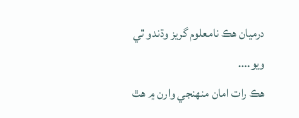درميان هڪ نامعلوم گريز وڌندو ٿي ويو....
هڪ رات امان منهنجي وارن ۾ هٿ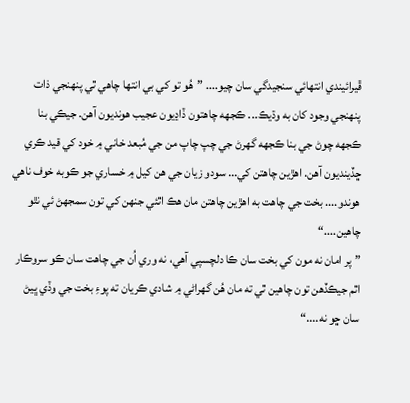ڦيرائيندي انتهائي سنجيدگي سان چيو.... ”هُو تو کي بي انتها چاهي ٿي پنهنجي ذات پنهنجي وجود کان به وڌيڪ... ڪجهه چاهتون ڏاڍيون عجيب هونديون آهن. جيڪي بنا ڪجهه چوڻ جي بنا ڪجهه گهرڻ جي چپ چاپ من جي مُبعد خاني ۾ خود کي قيد ڪري ڇڏينديون آهن. اهڙين چاهتن کي... سودو زيان جي هن کيل ۾ خساري جو ڪوبه خوف ناهي هوندو.... بخت جي چاهت به اهڙين چاهتن مان هڪ اٿئي جنهن کي تون سمجهڻ ئي نٿو چاهين....“
”پر امان نه مون کي بخت سان ڪا دلچسپي آهي، نه وري اُن جي چاهت سان ڪو سروڪار اٿم جيڪڏهن تون چاهين ٿي ته مان هُن گهراڻي ۾ شادي ڪريان ته پوءِ بخت جي وڏي ڀيڻ سان ڇو نه....“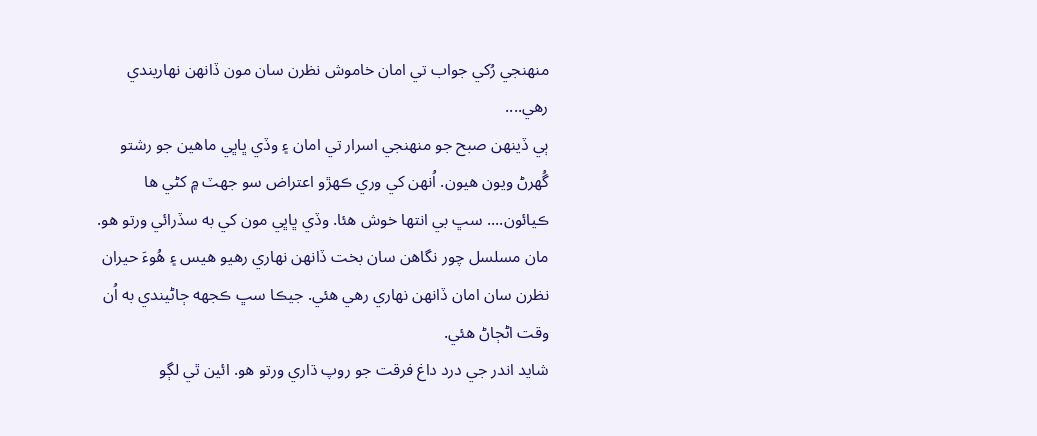منهنجي رُکي جواب تي امان خاموش نظرن سان مون ڏانهن نهاريندي رهي....
ٻي ڏينهن صبح جو منهنجي اسرار تي امان ۽ وڏي ڀاڀي ماهين جو رشتو گُهرڻ ويون هيون. اُنهن کي وري ڪهڙو اعتراض سو جهٽ ۾ کڻي ها ڪيائون.... سڀ بي انتها خوش هئا. وڏي ڀاڀي مون کي به سڏرائي ورتو هو. مان مسلسل چور نگاهن سان بخت ڏانهن نهاري رهيو هيس ۽ هُوءَ حيران نظرن سان امان ڏانهن نهاري رهي هئي. جيڪا سڀ ڪجهه ڄاڻيندي به اُن وقت اڻڄاڻ هئي.
شايد اندر جي درد داغ فرقت جو روپ ڌاري ورتو هو. ائين ٿي لڳو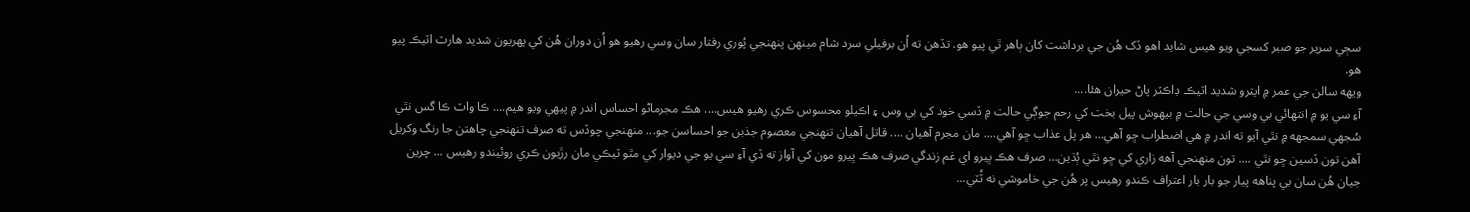سڄي سرير جو صبر کسجي ويو هيس شايد اهو ڏک هُن جي برداشت کان ٻاهر ٿي پيو هو. تڏهن ته اُن برفيلي سرد شام مينهن پنهنجي پُوري رفتار سان وسي رهيو هو اُن دوران هُن کي پهريون شديد هارٽ اٽيڪ پيو هو.
ويهه سالن جي عمر ۾ ايترو شديد اٽيڪ ڊاڪٽر پاڻ حيران هئا....
آءِ سي يو ۾ انتهائي بي وسي جي حالت ۾ بيهوش پيل بخت کي رحم جوڳي حالت ۾ ڏسي خود کي بي وس ۽ اڪيلو محسوس ڪري رهيو هيس.... هڪ مجرماڻو احساس اندر ۾ پيهي ويو هيم.... ڪا واٽ ڪا گس نٿي سُجهي سمجهه ۾ نٿي آيو ته اندر ۾ هي اضطراب ڇو آهي... هر پل عذاب ڇو آهي.... مان مجرم آهيان .... قاتل آهيان تنهنجي معصوم جذبن جو احساسن جو... منهنجي چوڏس ته صرف تنهنجي چاهتن جا رنگ وکريل آهن تون ڏسين ڇو نٿي .... تون منهنجي آهه زاري کي ڇو نٿي ٻُڌين... صرف هڪ ڀيرو اي غم زندگي صرف هڪ ڀيرو مون کي آواز ته ڏي آءِ سي يو جي ديوار کي مٿو ٽيڪي مان رڙيون ڪري روئيندو رهيس ... چرين جيان هُن سان بي پناهه پيار جو بار بار اعتراف ڪندو رهيس پر هُن جي خاموشي نه ٽُٽي...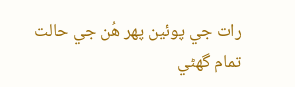رات جي پوئين پهر هُن جي حالت تمام گهڻي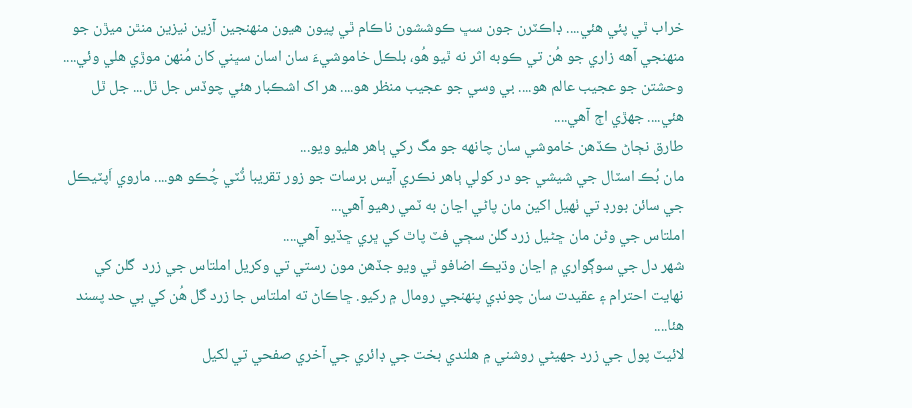خراب ٿي پئي هئي.... ڊاڪٽرن جون سڀ ڪوششون ناڪام ٿي پيون هيون منهنجين آزين نيزين منٿن ميڙن جو منهنجي آهه زاري جو هُن تي ڪوبه اثر نه ٿيو هُو، بلڪل خاموشيءَ سان اسان سڀني کان مُنهن موڙي هلي وئي.... وحشتن جو عجيب عالم هو.... بي وسي جو عجيب منظر هو.... هر اک اشڪبار هئي چوڏس جل ٿل... جل ٿل هئي.... جهڙي اڄ آهي....
طارق نڄاڻ ڪڏهن خاموشي سان چانهه جو مگ رکي ٻاهر هليو ويو...
مان بُڪ اسٽال جي شيشي جو در کولي ٻاهر نڪري آيس برسات جو زور تقريبا ٽُٽي چُڪو هو.... ماروي اَپٽيڪل جي سائن بورڊ تي ٺهيل اکين مان پاڻي اڃان به ٽمي رهيو آهي...
املتاس جي وڻن مان ڇڻيل زرد گلن سڄي فٽ پاٿ کي ڀري ڇڏيو آهي....
شهر دل جي سوڳواري ۾ اڃان وڌيڪ اضافو ٿي ويو جڏهن مون رستي تي وکريل املتاس جي زرد  گلن کي نهايت احترام ۽ عقيدت سان چونڊي پنهنجي رومال ۾ رکيو. ڇاڪاڻ ته املتاس جا زرد گل هُن کي بي حد پسند هئا....
لائيٽ پول جي زرد جهيڻي روشني ۾ هلندي بخت جي ڊائري جي آخري صفحي تي لکيل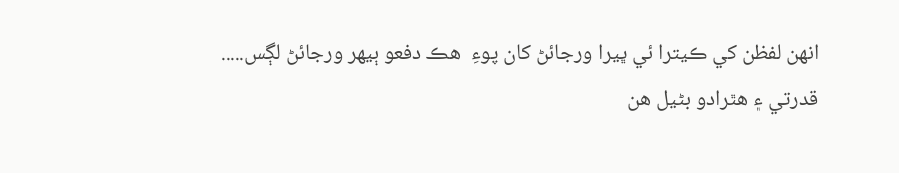انهن لفظن کي ڪيترا ئي ڀيرا ورجائڻ کان پوءِ  هڪ دفعو ٻيهر ورجائڻ لڳس.....
قدرتي ۽ هٿرادو بڻيل هن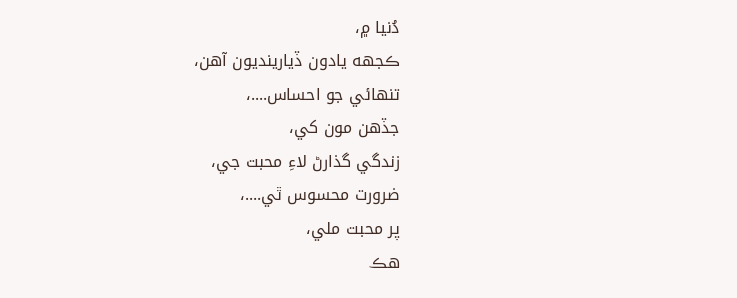دُنيا ۾،
ڪجهه يادون ڏيارينديون آهن،
تنهائي جو احساس....،
جڏهن مون کي،
زندگي گذارڻ لاءِ محبت جي،
ضرورت محسوس ٿي....،
پر محبت ملي،
هڪ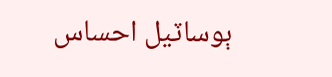ٻوساٽيل احساس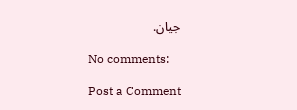جيان.

No comments:

Post a Comment